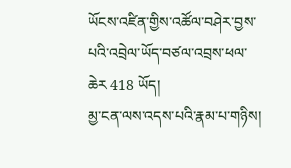ཡོངས་འཛིན་གྱིས་འཚོལ་བཤེར་བྱས་པའི་འབྲེལ་ཡོད་བཙལ་འབྲས་ཕལ་ཆེར 418 ཡོད།
མྱ་ངན་ལས་འདས་པའི་རྣམ་པ་གཉིས།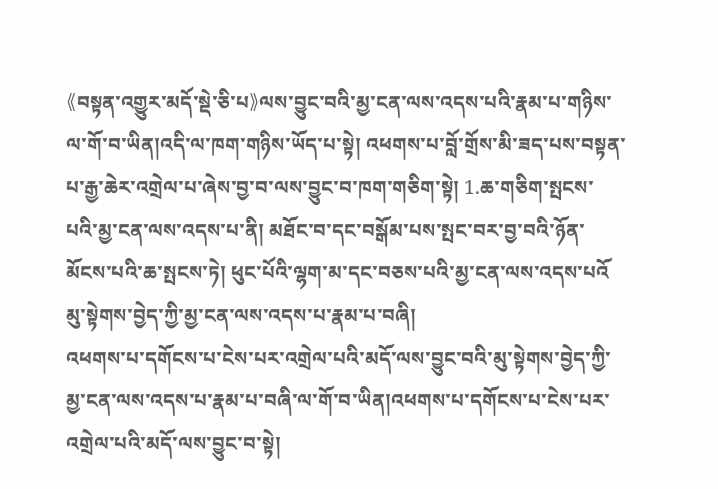《བསྟན་འགྱུར་མདོ་སྡེ་ཅི་པ》ལས་བྱུང་བའི་མྱ་ངན་ལས་འདས་པའི་རྣམ་པ་གཉིས་ལ་གོ་བ་ཡིན།འདི་ལ་ཁག་གཉིས་ཡོད་པ་སྟེ། འཕགས་པ་བློ་གྲོས་མི་ཟད་པས་བསྟན་པ་རྒྱ་ཆེར་འགྲེལ་པ་ཞེས་བྱ་བ་ལས་བྱུང་བ་ཁག་གཅིག་སྟེ། 1.ཆ་གཅིག་སྤངས་པའི་མྱ་ངན་ལས་འདས་པ་ནི། མཐོང་བ་དང་བསྒོམ་པས་སྤང་བར་བྱ་བའི་ཉོན་མོངས་པའི་ཆ་སྤངས་ཏེ། ཕུང་པོའི་ལྷག་མ་དང་བཅས་པའི་མྱ་ངན་ལས་འདས་པའོ
མུ་སྟེགས་བྱེད་ཀྱི་མྱ་ངན་ལས་འདས་པ་རྣམ་པ་བཞི།
འཕགས་པ་དགོངས་པ་ངེས་པར་འགྲེལ་པའི་མདོ་ལས་བྱུང་བའི་མུ་སྟེགས་བྱེད་ཀྱི་མྱ་ངན་ལས་འདས་པ་རྣམ་པ་བཞི་ལ་གོ་བ་ཡིན།འཕགས་པ་དགོངས་པ་ངེས་པར་འགྲེལ་པའི་མདོ་ལས་བྱུང་བ་སྟེ།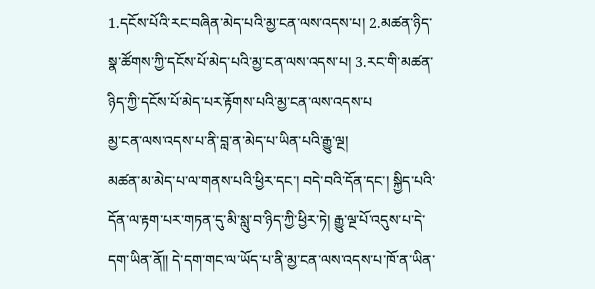1.དངོས་པོའི་རང་བཞིན་མེད་པའི་མྱ་ངན་ལས་འདས་པ། 2.མཚན་ཉིད་སྣ་ཚོགས་ཀྱི་དངོས་པོ་མེད་པའི་མྱ་ངན་ལས་འདས་པ། 3.རང་གི་མཚན་ཉིད་ཀྱི་དངོས་པོ་མེད་པར་རྟོགས་པའི་མྱ་ངན་ལས་འདས་པ
མྱ་ངན་ལས་འདས་པ་ནི་བླ་ན་མེད་པ་ཡིན་པའི་རྒྱུ་ལྔ།
མཚན་མ་མེད་པ་ལ་གནས་པའི་ཕྱིར་དང་། བདེ་བའི་དོན་དང་། སྐྱིད་པའི་དོན་ལ་རྟག་པར་གཏན་དུ་མི་སླུ་བ་ཉིད་ཀྱི་ཕྱིར་ཏེ། རྒྱུ་ལྔ་པོ་འདུས་པ་དེ་དག་ཡིན་ནོ༎ དེ་དག་གང་ལ་ཡོད་པ་ནི་མྱ་ངན་ལས་འདས་པ་ཁོ་ན་ཡིན་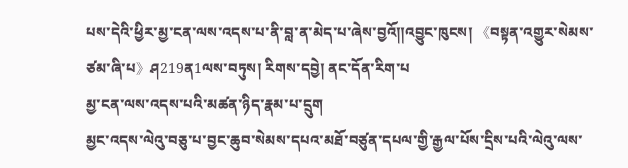པས་དེའི་ཕྱིར་མྱ་ངན་ལས་འདས་པ་ནི་བླ་ན་མེད་པ་ཞེས་བྱའོ༎འབྱུང་ཁུངས། 《བསྟན་འགྱུར་སེམས་ཙམ་ཞི་པ》ཤ219ན1ལས་བཏུས། རིགས་དབྱེ། ནང་དོན་རིག་པ
མྱ་ངན་ལས་འདས་པའི་མཚན་ཉིད་རྣམ་པ་དྲུག
མྱང་འདས་ལེའུ་བཅུ་པ་བྱང་ཆུབ་སེམས་དཔའ་མཐོ་བཙུན་དཔལ་གྱི་རྒྱལ་པོས་དྲིས་པའི་ལེའུ་ལས་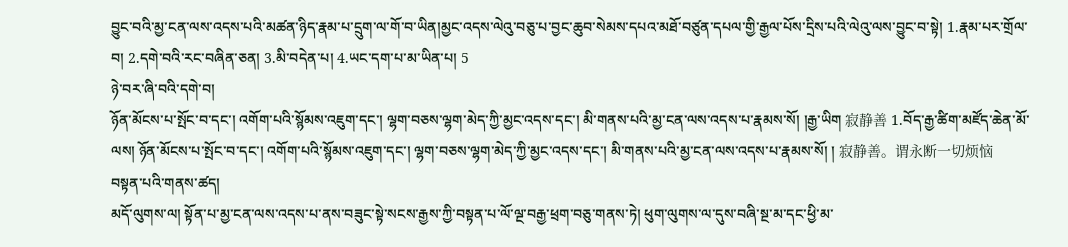བྱུང་བའི་མྱ་ངན་ལས་འདས་པའི་མཚན་ཉིད་རྣམ་པ་དྲུག་ལ་གོ་བ་ཡིན།མྱང་འདས་ལེའུ་བཅུ་པ་བྱང་ཆུབ་སེམས་དཔའ་མཐོ་བཙུན་དཔལ་གྱི་རྒྱལ་པོས་དྲིས་པའི་ལེའུ་ལས་བྱུང་བ་སྟེ། 1.རྣམ་པར་གྲོལ་བ། 2.དགེ་བའི་རང་བཞིན་ཅན། 3.མི་བདེན་པ། 4.ཡང་དག་པ་མ་ཡིན་པ། 5
ཉེ་བར་ཞི་བའི་དགེ་བ།
ཉོན་མོངས་པ་སྤོང་བ་དང་། འགོག་པའི་སྙོམས་འཇུག་དང་། ལྷག་བཅས་ལྷག་མེད་ཀྱི་མྱང་འདས་དང་། མི་གནས་པའི་མྱ་ངན་ལས་འདས་པ་རྣམས་སོ། །རྒྱ་ཡིག 寂静善 1.བོད་རྒྱ་ཚིག་མཛོད་ཆེན་མོ་ལས། ཉོན་མོངས་པ་སྤོང་བ་དང་། འགོག་པའི་སྙོམས་འཇུག་དང་། ལྷག་བཅས་ལྷག་མེད་ཀྱི་མྱང་འདས་དང་། མི་གནས་པའི་མྱ་ངན་ལས་འདས་པ་རྣམས་སོ། ། 寂静善。谓永断一切烦恼
བསྟན་པའི་གནས་ཚད།
མདོ་ལུགས་ལ། སྟོན་པ་མྱ་ངན་ལས་འདས་པ་ནས་བཟུང་སྟེ་སངས་རྒྱས་ཀྱི་བསྟན་པ་ལོ་ལྔ་བརྒྱ་ཕྲག་བཅུ་གནས་ཏེ། ཕུག་ལུགས་ལ་དུས་བཞི་སྔ་མ་དང་ཕྱི་མ་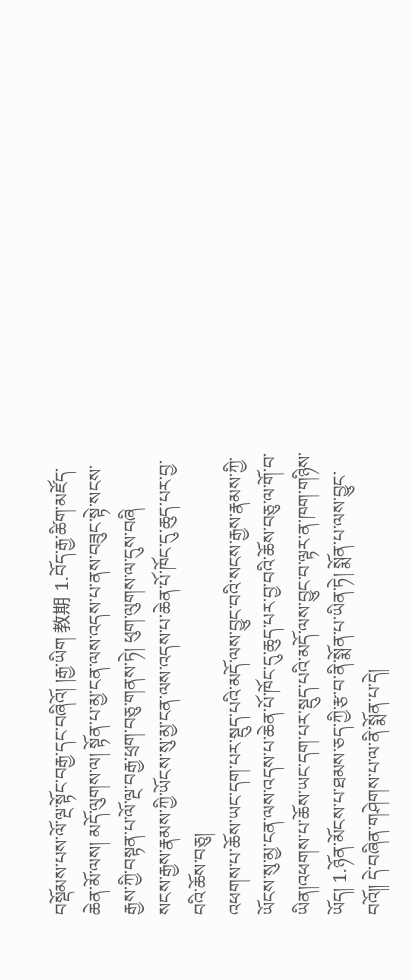བསྡོམས་པས་ལོ་ལྔ་སྟོང་བརྒྱ་དང་བཞིའོ། །རྒྱ་ཡིག 教期 1.བོད་རྒྱ་ཚིག་མཛོད་ཆེན་མོ་ལས། མདོ་ལུགས་ལ། སྟོན་པ་མྱ་ངན་ལས་འདས་པ་ནས་བཟུང་སྟེ་སངས་རྒྱས་ཀྱི་བསྟན་པ་ལོ་ལྔ་བརྒྱ་ཕྲག་བཅུ་གནས་ཏེ། ཕུག་ལུགས་ལ་དུས་བཞི
སངས་རྒྱས་རྣམས་ཀྱི་ཡོངས་སུ་མྱ་ངན་ལས་འདས་པ་ཆེན་པོ་ཁོང་དུ་ཆུད་པར་བྱ་བའི་ཆོས་བཅུ།
འཕགས་པ་ཆོས་ཡང་དག་པར་སྡུད་པའི་མདོ་ལས་བྱུང་བའི་སངས་རྒྱས་རྣམས་ཀྱི་ཡོངས་སུ་མྱ་ངན་ལས་འདས་པ་ཆེན་པོ་ཁོང་དུ་ཆུད་པར་བྱ་བའི་ཆོས་བཅུ་ལ་གོ་བ་ཡིན།འཕགས་པ་ཆོས་ཡང་དག་པར་སྡུད་པའི་མདོ་ལས་བྱུང་བ་ལྟར་ན་ཁག་གཉིས་ཡོད། 1.ཉོན་མོངས་པ་ཐམས་ཅད་ཀྱི་རྩ་བ་ནི་སྨོན་པ་ཡིན་ཏེ། སྨོན་པ་ལས་བྱུང་བའོ༎ དེ་བཞིན་གཤེགས་པ་ལ་ནི་སྨོན་པ་དེ།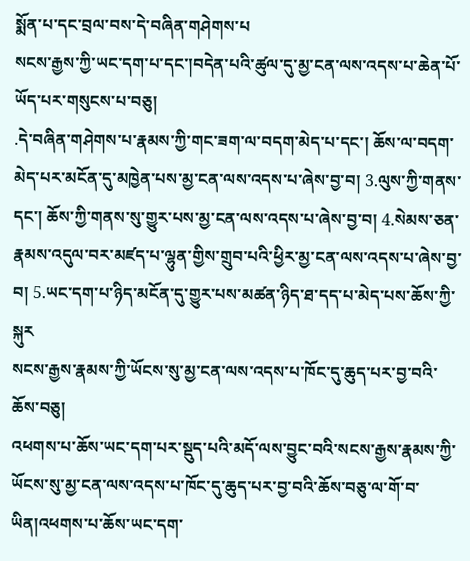སྨོན་པ་དང་བྲལ་བས་དེ་བཞིན་གཤེགས་པ
སངས་རྒྱས་ཀྱི་ཡང་དག་པ་དང་།བདེན་པའི་ཚུལ་དུ་མྱ་ངན་ལས་འདས་པ་ཆེན་པོ་ཡོད་པར་གསུངས་པ་བཅུ།
.དེ་བཞིན་གཤེགས་པ་རྣམས་ཀྱི་གང་ཟག་ལ་བདག་མེད་པ་དང་། ཆོས་ལ་བདག་མེད་པར་མངོན་དུ་མཁྱེན་པས་མྱ་ངན་ལས་འདས་པ་ཞེས་བྱ་བ། 3.ལུས་ཀྱི་གནས་དང་། ཆོས་ཀྱི་གནས་སུ་གྱུར་པས་མྱ་ངན་ལས་འདས་པ་ཞེས་བྱ་བ། 4.སེམས་ཅན་རྣམས་འདུལ་བར་མཛད་པ་ལྷུན་གྱིས་གྲུབ་པའི་ཕྱིར་མྱ་ངན་ལས་འདས་པ་ཞེས་བྱ་བ། 5.ཡང་དག་པ་ཉིད་མངོན་དུ་གྱུར་པས་མཚན་ཉིད་ཐ་དད་པ་མེད་པས་ཆོས་ཀྱི་སྐུར
སངས་རྒྱས་རྣམས་ཀྱི་ཡོངས་སུ་མྱ་ངན་ལས་འདས་པ་ཁོང་དུ་ཆུད་པར་བྱ་བའི་ཆོས་བཅུ།
འཕགས་པ་ཆོས་ཡང་དག་པར་སྡུད་པའི་མདོ་ལས་བྱུང་བའི་སངས་རྒྱས་རྣམས་ཀྱི་ཡོངས་སུ་མྱ་ངན་ལས་འདས་པ་ཁོང་དུ་ཆུད་པར་བྱ་བའི་ཆོས་བཅུ་ལ་གོ་བ་ཡིན།འཕགས་པ་ཆོས་ཡང་དག་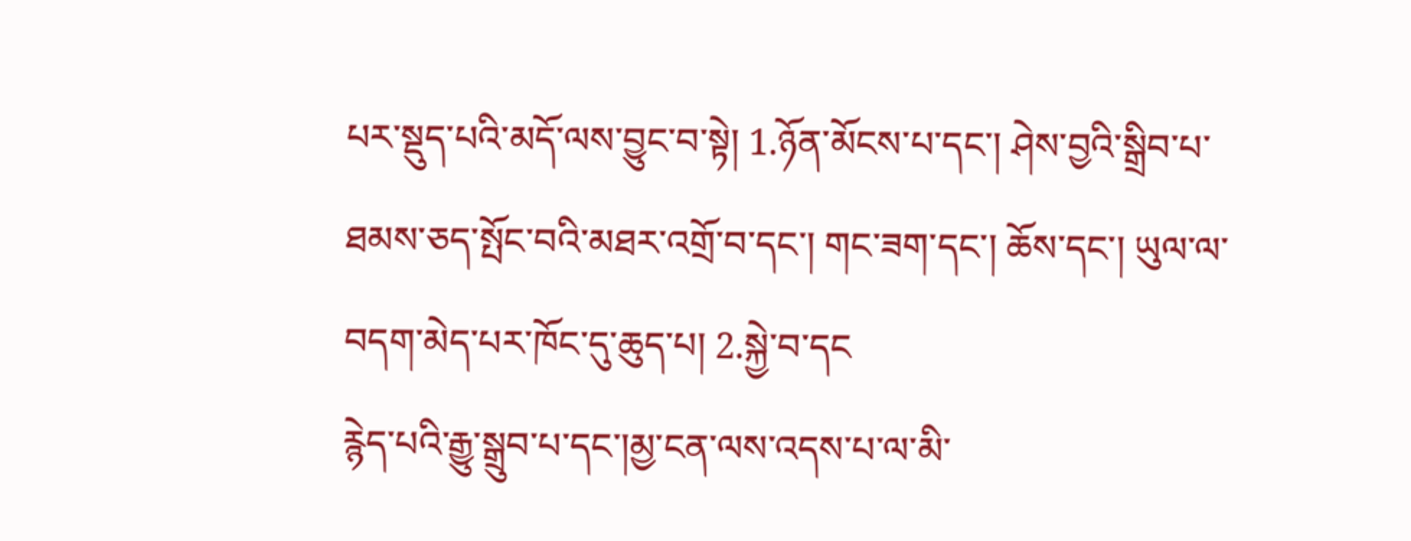པར་སྡུད་པའི་མདོ་ལས་བྱུང་བ་སྟེ། 1.ཉོན་མོངས་པ་དང་། ཤེས་བྱའི་སྒྲིབ་པ་ཐམས་ཅད་སྤོང་བའི་མཐར་འགྲོ་བ་དང་། གང་ཟག་དང་། ཆོས་དང་། ཡུལ་ལ་བདག་མེད་པར་ཁོང་དུ་ཆུད་པ། 2.སྐྱེ་བ་དང
རྙེད་པའི་རྒྱུ་སྒྲུབ་པ་དང་།མྱ་ངན་ལས་འདས་པ་ལ་མི་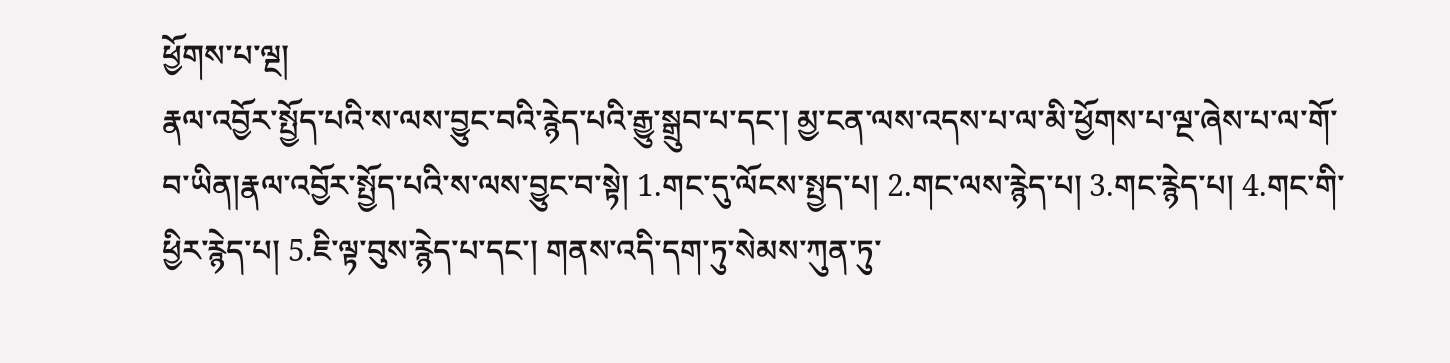ཕྱོགས་པ་ལྔ།
རྣལ་འབྱོར་སྤྱོད་པའི་ས་ལས་བྱུང་བའི་རྙེད་པའི་རྒྱུ་སྒྲུབ་པ་དང་། མྱ་ངན་ལས་འདས་པ་ལ་མི་ཕྱོགས་པ་ལྔ་ཞེས་པ་ལ་གོ་བ་ཡིན།རྣལ་འབྱོར་སྤྱོད་པའི་ས་ལས་བྱུང་བ་སྟེ། 1.གང་དུ་ལོངས་སྤྱད་པ། 2.གང་ལས་རྙེད་པ། 3.གང་རྙེད་པ། 4.གང་གི་ཕྱིར་རྙེད་པ། 5.ཇི་ལྟ་བུས་རྙེད་པ་དང་། གནས་འདི་དག་ཏུ་སེམས་ཀུན་ཏུ་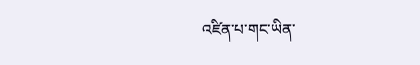འཛིན་པ་གང་ཡིན་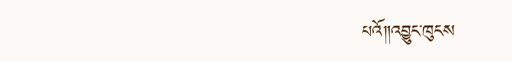པའོ༎འབྱུང་ཁུངས